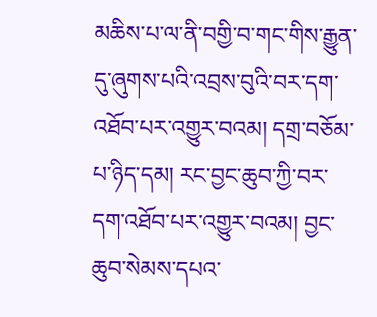མཆིས་པ་ལ་ནི་བགྱི་བ་གང་གིས་རྒྱུན་དུ་ཞུགས་པའི་འབྲས་བུའི་བར་དག་འཐོབ་པར་འགྱུར་བའམ། དགྲ་བཅོམ་པ་ཉིད་དམ། རང་བྱང་ཆུབ་ཀྱི་བར་དག་འཐོབ་པར་འགྱུར་བའམ། བྱང་ཆུབ་སེམས་དཔའ་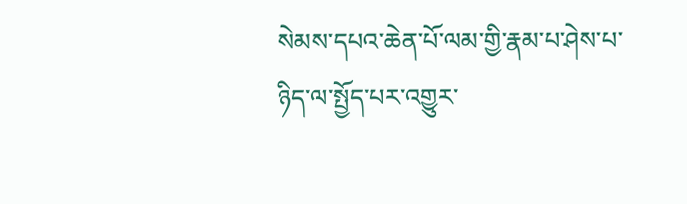སེམས་དཔའ་ཆེན་པོ་ལམ་གྱི་རྣམ་པ་ཤེས་པ་ཉིད་ལ་སྤྱོད་པར་འགྱུར་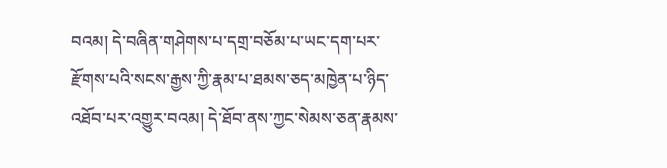བའམ། དེ་བཞིན་གཤེགས་པ་དགྲ་བཅོམ་པ་ཡང་དག་པར་རྫོགས་པའི་སངས་རྒྱས་ཀྱི་རྣམ་པ་ཐམས་ཅད་མཁྱེན་པ་ཉིད་འཐོབ་པར་འགྱུར་བའམ། དེ་ཐོབ་ནས་ཀྱང་སེམས་ཅན་རྣམས་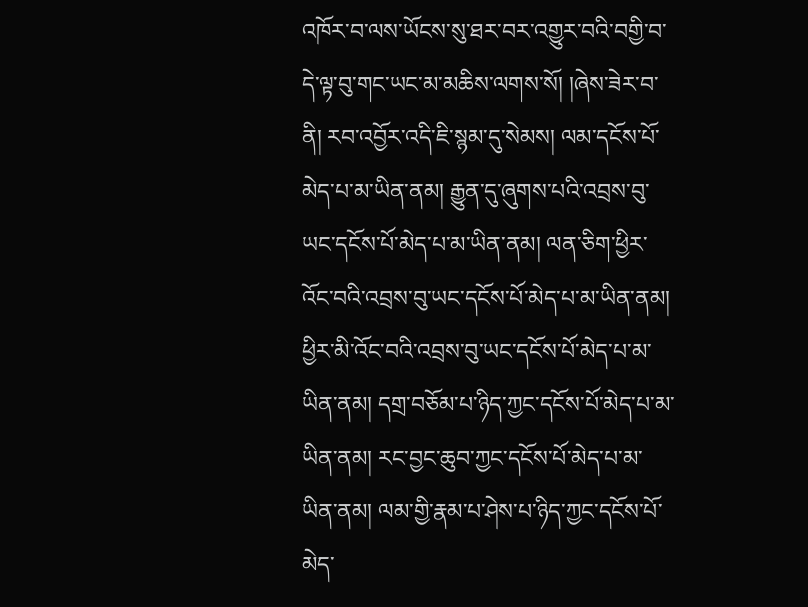འཁོར་བ་ལས་ཡོངས་སུ་ཐར་བར་འགྱུར་བའི་བགྱི་བ་དེ་ལྟ་བུ་གང་ཡང་མ་མཆིས་ལགས་སོ། །ཞེས་ཟེར་བ་ནི། རབ་འབྱོར་འདི་ཇི་སྙམ་དུ་སེམས། ལམ་དངོས་པོ་མེད་པ་མ་ཡིན་ནམ། རྒྱུན་དུ་ཞུགས་པའི་འབྲས་བུ་ཡང་དངོས་པོ་མེད་པ་མ་ཡིན་ནམ། ལན་ཅིག་ཕྱིར་འོང་བའི་འབྲས་བུ་ཡང་དངོས་པོ་མེད་པ་མ་ཡིན་ནམ། ཕྱིར་མི་འོང་བའི་འབྲས་བུ་ཡང་དངོས་པོ་མེད་པ་མ་ཡིན་ནམ། དགྲ་བཅོམ་པ་ཉིད་ཀྱང་དངོས་པོ་མེད་པ་མ་ཡིན་ནམ། རང་བྱང་ཆུབ་ཀྱང་དངོས་པོ་མེད་པ་མ་ཡིན་ནམ། ལམ་གྱི་རྣམ་པ་ཤེས་པ་ཉིད་ཀྱང་དངོས་པོ་མེད་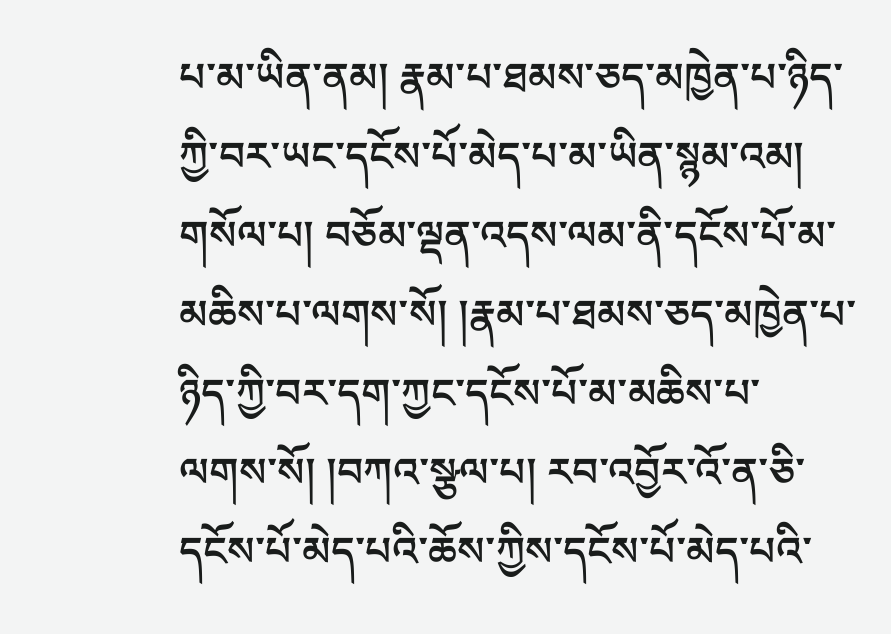པ་མ་ཡིན་ནམ། རྣམ་པ་ཐམས་ཅད་མཁྱེན་པ་ཉིད་ཀྱི་བར་ཡང་དངོས་པོ་མེད་པ་མ་ཡིན་སྙམ་འམ། གསོལ་པ། བཅོམ་ལྡན་འདས་ལམ་ནི་དངོས་པོ་མ་མཆིས་པ་ལགས་སོ། །རྣམ་པ་ཐམས་ཅད་མཁྱེན་པ་ཉིད་ཀྱི་བར་དག་ཀྱང་དངོས་པོ་མ་མཆིས་པ་ལགས་སོ། །བཀའ་སྩལ་པ། རབ་འབྱོར་འོ་ན་ཅི་དངོས་པོ་མེད་པའི་ཆོས་ཀྱིས་དངོས་པོ་མེད་པའི་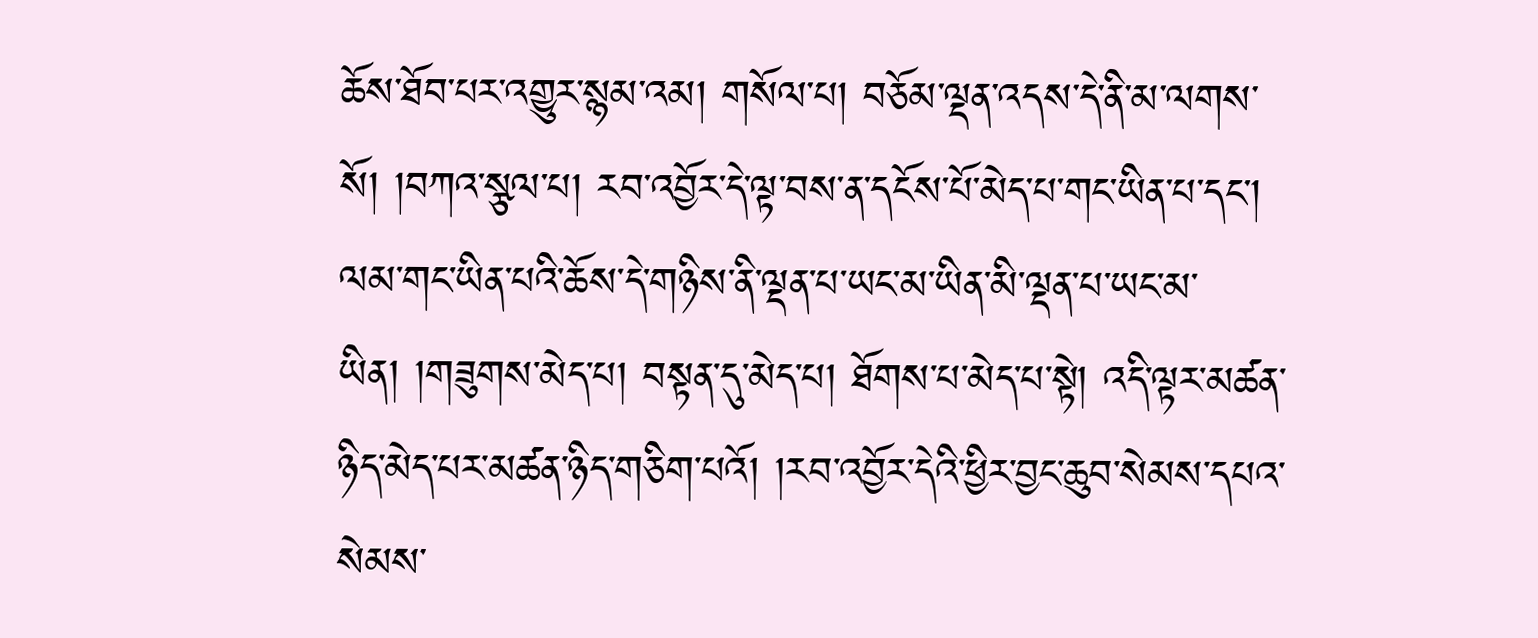ཆོས་ཐོབ་པར་འགྱུར་སྙམ་འམ། གསོལ་པ། བཅོམ་ལྡན་འདས་དེ་ནི་མ་ལགས་སོ། །བཀའ་སྩལ་པ། རབ་འབྱོར་དེ་ལྟ་བས་ན་དངོས་པོ་མེད་པ་གང་ཡིན་པ་དང་། ལམ་གང་ཡིན་པའི་ཆོས་དེ་གཉིས་ནི་ལྡན་པ་ཡང་མ་ཡིན་མི་ལྡན་པ་ཡང་མ་ཡིན། །གཟུགས་མེད་པ། བསྟན་དུ་མེད་པ། ཐོགས་པ་མེད་པ་སྟེ། འདི་ལྟར་མཚན་ཉིད་མེད་པར་མཚན་ཉིད་གཅིག་པའོ། །རབ་འབྱོར་དེའི་ཕྱིར་བྱང་ཆུབ་སེམས་དཔའ་སེམས་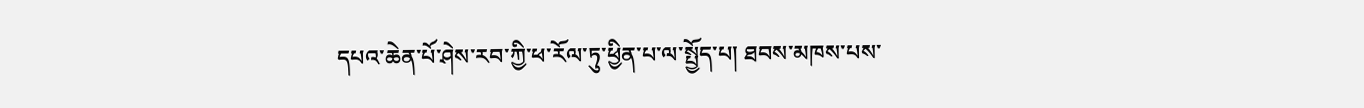དཔའ་ཆེན་པོ་ཤེས་རབ་ཀྱི་ཕ་རོལ་ཏུ་ཕྱིན་པ་ལ་སྤྱོད་པ། ཐབས་མཁས་པས་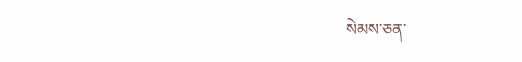སེམས་ཅན་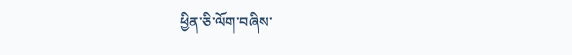ཕྱིན་ཅི་ལོག་བཞིས་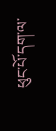ཕུང་པོ་དག་ལ་